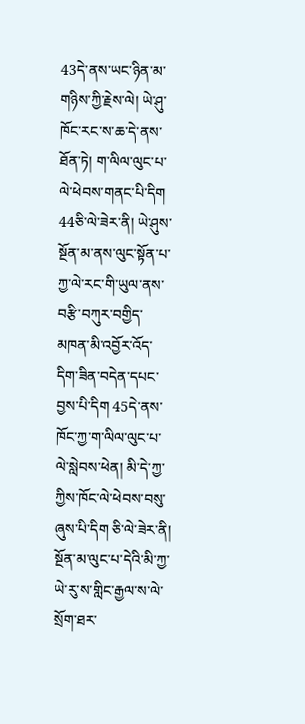43དེ་ནས་ཡང་ཉིན་མ་གཉིས་ཀྱི་རྗེས་ལེ། ཡེ་ཤུ་ཁོང་རང་ས་ཆ་དེ་ནས་ཐོན་ཏེ། ག་ལིལ་ལུང་པ་ལེ་ཕེབས་གནང་པི་དིག 44ཅི་ལེ་ཟེར་ནི། ཡེ་ཤུས་སྔོན་མ་ནས་ལུང་སྟོན་པ་ཀྱ་ལེ་རང་གི་ཡུལ་ནས་བརྩི་བཀུར་བགྱིད་མཁན་མི་འབྱོར་འོད་དིག་ཟིན་བདེན་དཔང་བྱས་པི་དིག 45དེ་ནས་ཁོང་ཀྱ་ག་ལིལ་ལུང་པ་ལེ་སླེབས་ཕེན། མི་དེ་ཀྱ་ཀྱིས་ཁོང་ལེ་ཕེབས་བསུ་ཞུས་པི་དིག ཅི་ལེ་ཟེར་ནི། སྔོན་མ་ལུང་པ་དེའི་མི་ཀྱ་ཡེ་རུ་ས་གླིང་རྒྱལ་ས་ལེ་སྲོག་ཐར་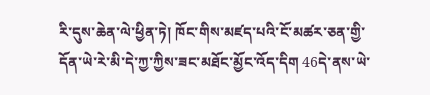རི་དུས་ཆེན་ལེ་ཕྱིན་ཏེ། ཁོང་གིས་མཛད་པའི་ངོ་མཚར་ཅན་གྱི་དོན་ཡེ་རེ་མི་དེ་ཀྱ་ཀྱིས་ཟང་མཐོང་མྱོང་འོད་དིག 46དེ་ནས་ཡེ་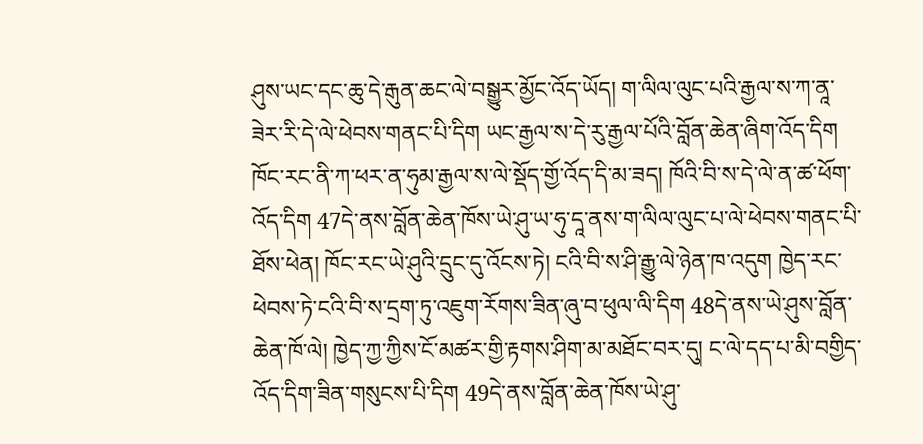ཤུས་ཡང་དང་ཆུ་དེ་རྒུན་ཆང་ལེ་བསྒྱུར་མྱོང་འོད་ཡོད། ག་ལིལ་ལུང་པའི་རྒྱལ་ས་ཀ་ནཱ་ཟེར་རི་དེ་ལེ་ཕེབས་གནང་པི་དིག ཡང་རྒྱལ་ས་དེ་རུ་རྒྱལ་པོའི་བློན་ཆེན་ཞིག་འོད་དིག ཁོང་རང་ནི་ཀ་ཕར་ན་ཧུམ་རྒྱལ་ས་ལེ་སྡོད་གྱོ་འོད་དི་མ་ཟད། ཁོའི་བི་ས་དེ་ལེ་ན་ཚ་ཕོག་འོད་དིག 47དེ་ནས་བློན་ཆེན་ཁོས་ཡེ་ཤུ་ཡ་ཧུ་དཱ་ནས་ག་ལིལ་ལུང་པ་ལེ་ཕེབས་གནང་པི་ཐོས་ཕེན། ཁོང་རང་ཡེ་ཤུའི་དྲུང་དུ་འོངས་ཏེ། ངའི་བི་ས་ཤི་རྒྱུ་ལེ་ཉེན་ཁ་འདུག ཁྱེད་རང་ཕེབས་ཏེ་ངའི་བི་ས་དྲག་ཏུ་འཇུག་རོགས་ཟིན་ཞུ་བ་ཕུལ་ལི་དིག 48དེ་ནས་ཡེ་ཤུས་བློན་ཆེན་ཁོ་ལེ། ཁྱེད་ཀྱ་ཀྱིས་ངོ་མཚར་གྱི་རྟགས་ཤིག་མ་མཐོང་བར་དུ། ང་ལེ་དད་པ་མི་བགྱིད་འོད་དིག་ཟིན་གསུངས་པི་དིག 49དེ་ནས་བློན་ཆེན་ཁོས་ཡེ་ཤུ་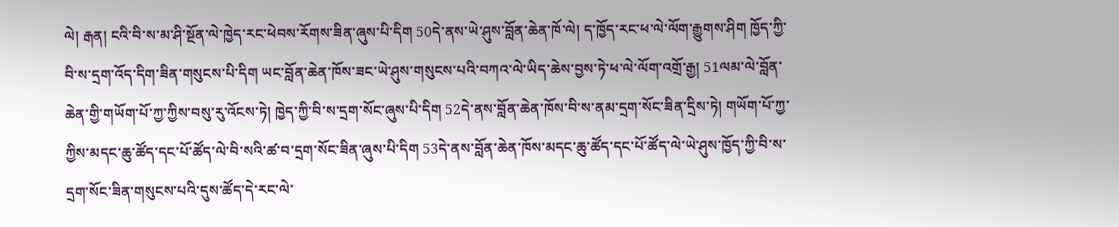ལེ། རྒན། ངའི་བི་ས་མ་ཤི་སྔོན་ལེ་ཁྱེད་རང་ཕེབས་རོགས་ཟིན་ཞུས་པི་དིག 50དེ་ནས་ཡེ་ཤུས་བློན་ཆེན་ཁོ་ལེ། ད་ཁྱོད་རང་ཕ་ལེ་ལོག་རྒྱུགས་ཤིག ཁྱོད་ཀྱི་བི་ས་དྲག་འོད་དིག་ཟིན་གསུངས་པི་དིག ཡང་བློན་ཆེན་ཁོས་ཟང་ཡེ་ཤུས་གསུངས་པའི་བཀའ་ལེ་ཡིད་ཆེས་བྱས་ཏེ་ཕ་ལེ་ལོག་འགྲོ་རྒྱ། 51ལམ་ལེ་བློན་ཆེན་གྱི་གཡོག་པོ་ཀྱ་ཀྱིས་བསུ་རུ་འོངས་ཏེ། ཁྱེད་ཀྱི་བི་ས་དྲག་སོང་ཞུས་པི་དིག 52དེ་ནས་བློན་ཆེན་ཁོས་བི་ས་ནམ་དྲག་སོང་ཟིན་དྲིས་ཏེ། གཡོག་པོ་ཀྱ་ཀྱིས་མདང་ཆུ་ཚོད་དང་པོ་ཚོད་ལེ་བི་སའི་ཚ་བ་དྲག་སོང་ཟིན་ཞུས་པི་དིག 53དེ་ནས་བློན་ཆེན་ཁོས་མདང་ཆུ་ཚོད་དང་པོ་ཚོད་ལེ་ཡེ་ཤུས་ཁྱོད་ཀྱི་བི་ས་དྲག་སོང་ཟིན་གསུངས་པའི་དུས་ཚོད་དེ་རང་ལེ་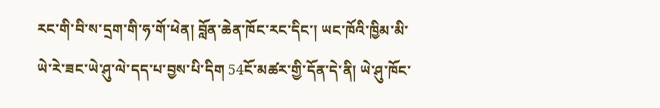རང་གི་བི་ས་དྲག་གི་ཧ་གོ་ཕེན། བློན་ཆེན་ཁོང་རང་དིང་། ཡང་ཁོའི་ཁྱིམ་མི་ཡེ་རེ་ཟང་ཡེ་ཤུ་ལེ་དད་པ་བྱས་པི་དིག 54ངོ་མཚར་གྱི་དོན་དེ་ནི། ཡེ་ཤུ་ཁོང་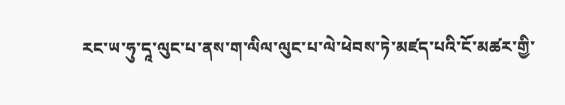རང་ཡ་ཧུ་དཱ་ལུང་པ་ནས་ག་ལིལ་ལུང་པ་ལེ་ཕེབས་ཏེ་མཛད་པའི་ངོ་མཚར་གྱི་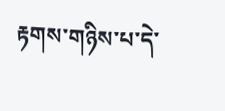རྟགས་གཉིས་པ་དེ་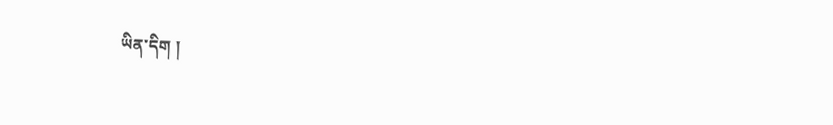ཡིན་དིག །